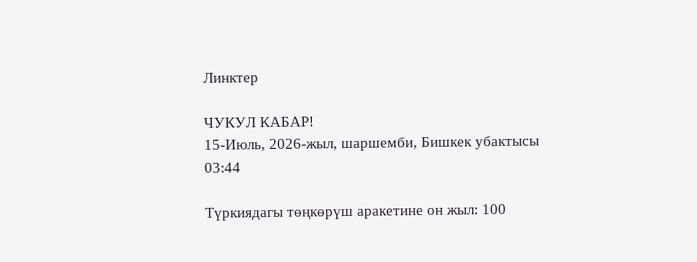Линктер

ЧУКУЛ КАБАР!
15-Июль, 2026-жыл, шаршемби, Бишкек убактысы 03:44

Түркиядагы төңкөрүш аракетине он жыл: 100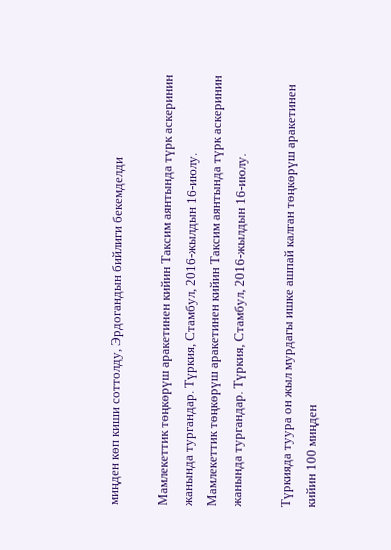миңден көп киши соттолду, Эрдогандын бийлиги бекемделди

Мамлекеттик төңкөрүш аракетинен кийин Таксим аянтында түрк аскеринин жанында тургандар. Түркия, Стамбул, 2016-жылдын 16-июлу.
Мамлекеттик төңкөрүш аракетинен кийин Таксим аянтында түрк аскеринин жанында тургандар. Түркия, Стамбул, 2016-жылдын 16-июлу.

Түркияда туура он жыл мурдагы ишке ашпай калган төңкөрүш аракетинен кийин 100 миңден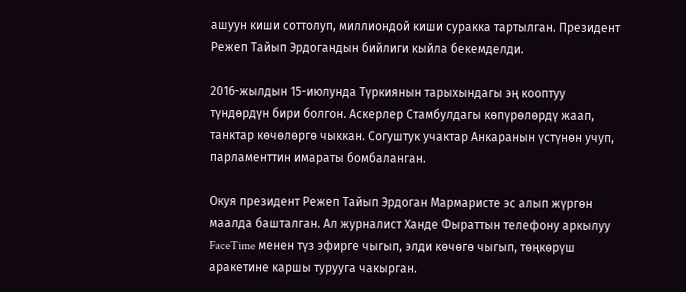ашуун киши соттолуп, миллиондой киши суракка тартылган. Президент Режеп Тайып Эрдогандын бийлиги кыйла бекемделди.

2016-жылдын 15-июлунда Түркиянын тарыхындагы эң кооптуу түндөрдүн бири болгон. Аскерлер Стамбулдагы көпүрөлөрдү жаап, танктар көчөлөргө чыккан. Согуштук учактар Анкаранын үстүнөн учуп, парламенттин имараты бомбаланган.

Окуя президент Режеп Тайып Эрдоган Мармаристе эс алып жүргөн маалда башталган. Ал журналист Ханде Фыраттын телефону аркылуу FaceTime менен түз эфирге чыгып, элди көчөгө чыгып, төңкөрүш аракетине каршы турууга чакырган.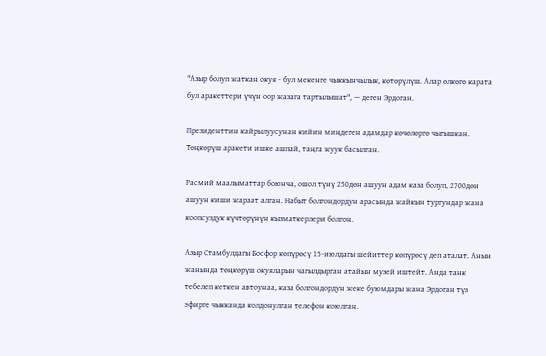"Азыр болуп жаткан окуя - бул мекенге чыккынчылык, көтөрүлүш. Алар өлкөгө карата бул аракеттери үчүн оор жазага тартылышат", — деген Эрдоган.

Президенттин кайрылуусунан кийин миңдеген адамдар көчөлөргө чыгышкан. Төңкөрүш аракети ишке ашпай, таңга жуук басылган.

Расмий маалыматтар боюнча, ошол түнү 250дөн ашуун адам каза болуп, 2700дөн ашуун киши жараат алган. Набыт болгондордун арасында жайкын тургундар жана коопсуздук күчтөрүнүн кызматкерлери болгон.

Азыр Стамбулдагы Босфор көпүрөсү 15-июлдагы шейиттер көпүрөсү деп аталат. Анын жанында төңкөрүш окуяларын чагылдырган атайын музей иштейт. Анда танк тебелеп кеткен автоунаа, каза болгондордун жеке буюмдары жана Эрдоган түз эфирге чыкканда колдонулган телефон коюлган.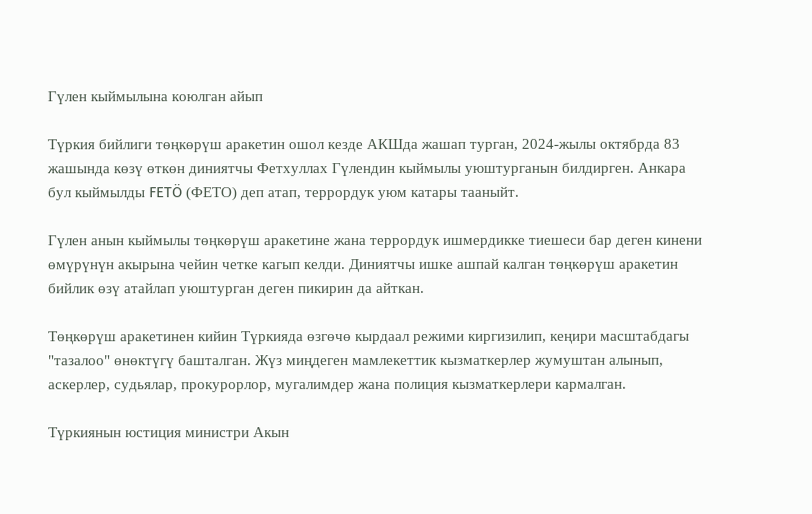Гүлен кыймылына коюлган айып

Түркия бийлиги төңкөрүш аракетин ошол кезде АКШда жашап турган, 2024-жылы октябрда 83 жашында көзү өткөн диниятчы Фетхуллах Гүлендин кыймылы уюштурганын билдирген. Анкара бул кыймылды FETÖ (ФЕТО) деп атап, террордук уюм катары тааныйт.

Гүлен анын кыймылы төңкөрүш аракетине жана террордук ишмердикке тиешеси бар деген кинени өмүрүнүн акырына чейин четке кагып келди. Диниятчы ишке ашпай калган төңкөрүш аракетин бийлик өзү атайлап уюштурган деген пикирин да айткан.

Төңкөрүш аракетинен кийин Түркияда өзгөчө кырдаал режими киргизилип, кеңири масштабдагы "тазалоо" өнөктүгү башталган. Жүз миңдеген мамлекеттик кызматкерлер жумуштан алынып, аскерлер, судьялар, прокурорлор, мугалимдер жана полиция кызматкерлери кармалган.

Түркиянын юстиция министри Акын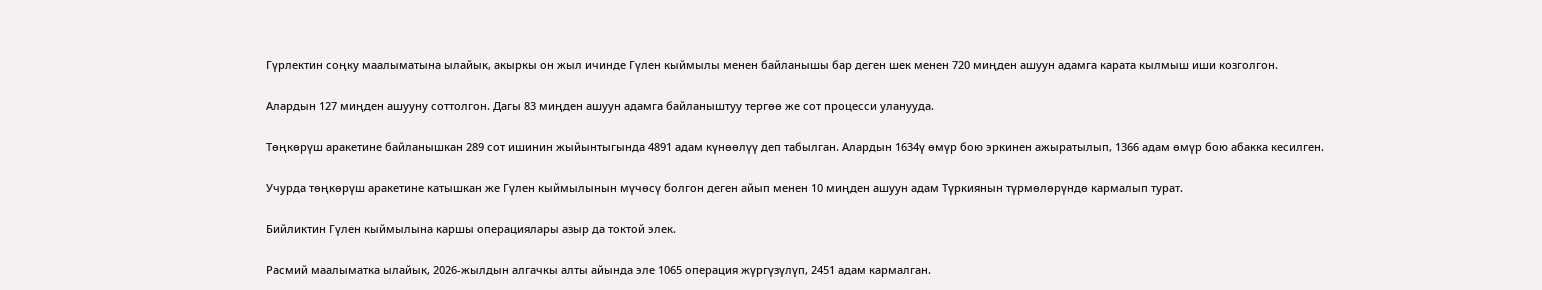Гүрлектин соңку маалыматына ылайык, акыркы он жыл ичинде Гүлен кыймылы менен байланышы бар деген шек менен 720 миңден ашуун адамга карата кылмыш иши козголгон.

Алардын 127 миңден ашууну соттолгон. Дагы 83 миңден ашуун адамга байланыштуу тергөө же сот процесси уланууда.

Төңкөрүш аракетине байланышкан 289 сот ишинин жыйынтыгында 4891 адам күнөөлүү деп табылган. Алардын 1634ү өмүр бою эркинен ажыратылып, 1366 адам өмүр бою абакка кесилген.

Учурда төңкөрүш аракетине катышкан же Гүлен кыймылынын мүчөсү болгон деген айып менен 10 миңден ашуун адам Түркиянын түрмөлөрүндө кармалып турат.

Бийликтин Гүлен кыймылына каршы операциялары азыр да токтой элек.

Расмий маалыматка ылайык, 2026-жылдын алгачкы алты айында эле 1065 операция жүргүзүлүп, 2451 адам кармалган.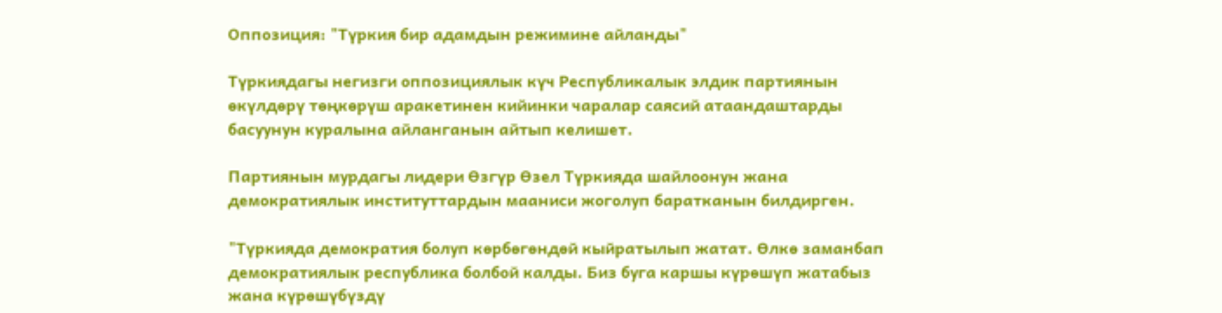Оппозиция: "Түркия бир адамдын режимине айланды"

Түркиядагы негизги оппозициялык күч Республикалык элдик партиянын өкүлдөрү төңкөрүш аракетинен кийинки чаралар саясий атаандаштарды басуунун куралына айланганын айтып келишет.

Партиянын мурдагы лидери Өзгүр Өзел Түркияда шайлоонун жана демократиялык институттардын мааниси жоголуп баратканын билдирген.

"Түркияда демократия болуп көрбөгөндөй кыйратылып жатат. Өлкө заманбап демократиялык республика болбой калды. Биз буга каршы күрөшүп жатабыз жана күрөшүбүздү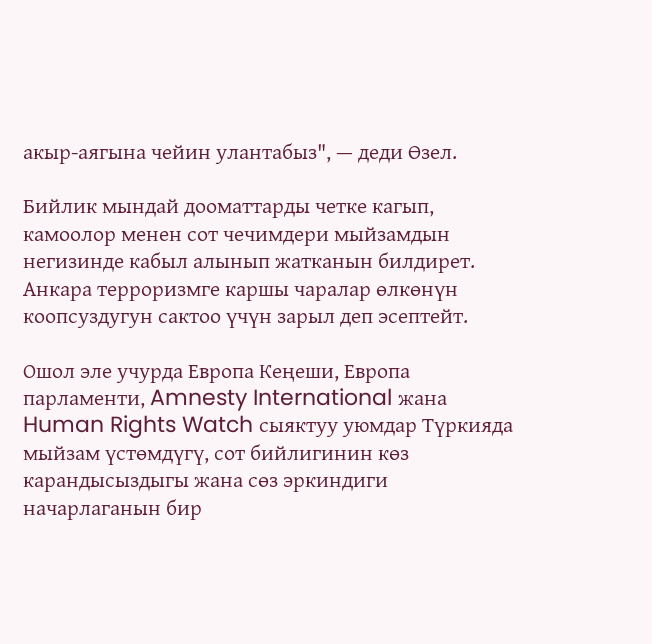акыр-аягына чейин улантабыз", — деди Өзел.

Бийлик мындай дооматтарды четке кагып, камоолор менен сот чечимдери мыйзамдын негизинде кабыл алынып жатканын билдирет. Анкара терроризмге каршы чаралар өлкөнүн коопсуздугун сактоо үчүн зарыл деп эсептейт.

Ошол эле учурда Европа Кеңеши, Европа парламенти, Amnesty International жана Human Rights Watch сыяктуу уюмдар Түркияда мыйзам үстөмдүгү, сот бийлигинин көз карандысыздыгы жана сөз эркиндиги начарлаганын бир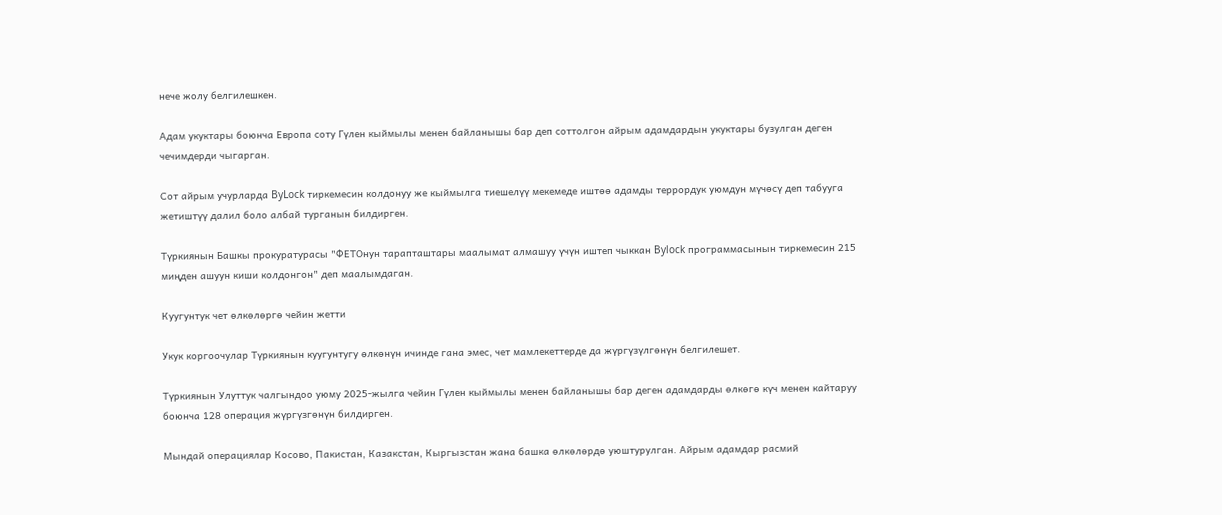нече жолу белгилешкен.

Адам укуктары боюнча Европа соту Гүлен кыймылы менен байланышы бар деп соттолгон айрым адамдардын укуктары бузулган деген чечимдерди чыгарган.

Сот айрым учурларда ByLock тиркемесин колдонуу же кыймылга тиешелүү мекемеде иштөө адамды террордук уюмдун мүчөсү деп табууга жетиштүү далил боло албай турганын билдирген.

Түркиянын Башкы прокуратурасы "ФЕТОнун тарапташтары маалымат алмашуу үчүн иштеп чыккан Bylock программасынын тиркемесин 215 миңден ашуун киши колдонгон" деп маалымдаган.

Куугунтук чет өлкөлөргө чейин жетти

Укук коргоочулар Түркиянын куугунтугу өлкөнүн ичинде гана эмес, чет мамлекеттерде да жүргүзүлгөнүн белгилешет.

Түркиянын Улуттук чалгындоо уюму 2025-жылга чейин Гүлен кыймылы менен байланышы бар деген адамдарды өлкөгө күч менен кайтаруу боюнча 128 операция жүргүзгөнүн билдирген.

Мындай операциялар Косово, Пакистан, Казакстан, Кыргызстан жана башка өлкөлөрдө уюштурулган. Айрым адамдар расмий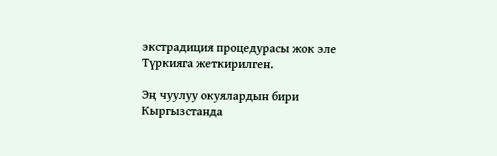экстрадиция процедурасы жок эле Түркияга жеткирилген.

Эң чуулуу окуялардын бири Кыргызстанда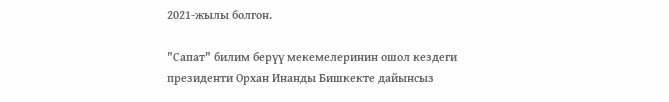2021-жылы болгон.

"Сапат" билим берүү мекемелеринин ошол кездеги президенти Орхан Инанды Бишкекте дайынсыз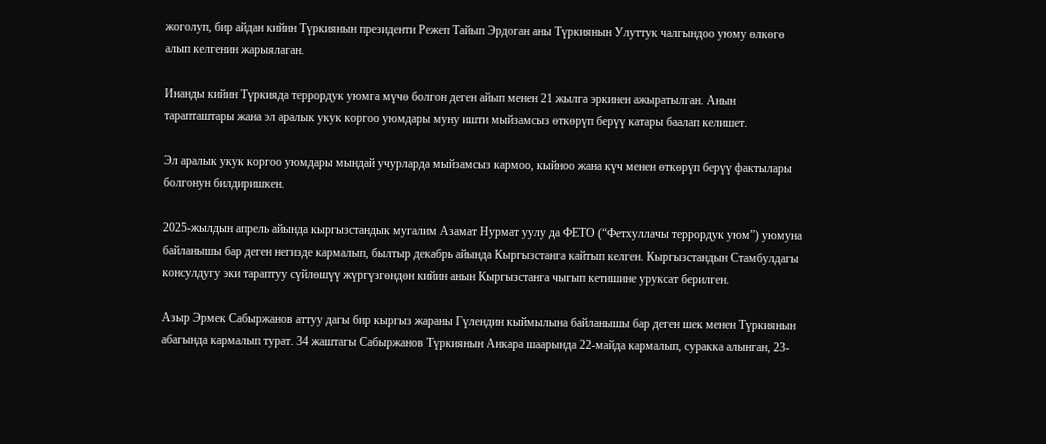жоголуп, бир айдан кийин Түркиянын президенти Режеп Тайып Эрдоган аны Түркиянын Улуттук чалгындоо уюму өлкөгө алып келгенин жарыялаган.

Инанды кийин Түркияда террордук уюмга мүчө болгон деген айып менен 21 жылга эркинен ажыратылган. Анын тарапташтары жана эл аралык укук коргоо уюмдары муну ишти мыйзамсыз өткөрүп берүү катары баалап келишет.

Эл аралык укук коргоо уюмдары мындай учурларда мыйзамсыз кармоо, кыйноо жана күч менен өткөрүп берүү фактылары болгонун билдиришкен.

2025-жылдын апрель айында кыргызстандык мугалим Азамат Нурмат уулу да ФЕТО (“Фетхуллачы террордук уюм”) уюмуна байланышы бар деген негизде кармалып, былтыр декабрь айында Кыргызстанга кайтып келген. Кыргызстандын Стамбулдагы консулдугу эки тараптуу сүйлөшүү жүргүзгөндөн кийин анын Кыргызстанга чыгып кетишине уруксат берилген.

Азыр Эрмек Сабыржанов аттуу дагы бир кыргыз жараны Гүлендин кыймылына байланышы бар деген шек менен Түркиянын абагында кармалып турат. 34 жаштагы Сабыржанов Түркиянын Анкара шаарында 22-майда кармалып, суракка алынган, 23-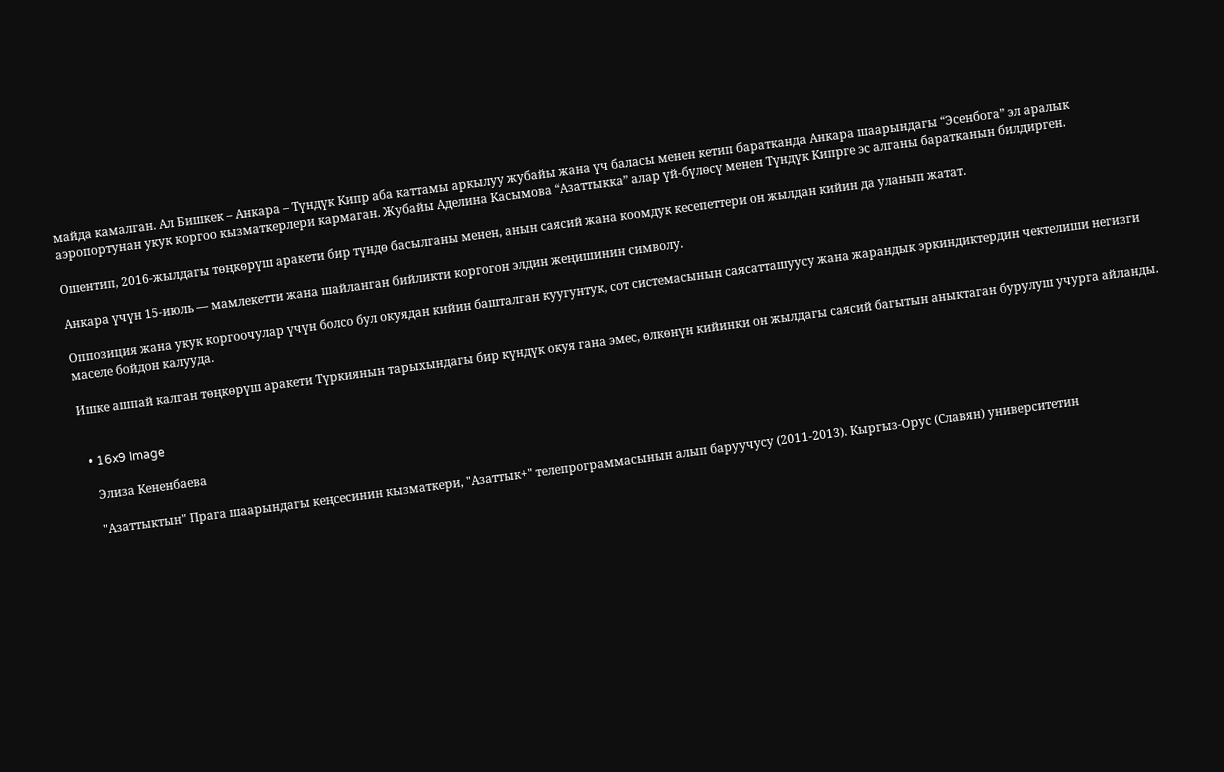майда камалган. Ал Бишкек – Анкара – Түндүк Кипр аба каттамы аркылуу жубайы жана үч баласы менен кетип баратканда Анкара шаарындагы “Эсенбога” эл аралык аэропортунан укук коргоо кызматкерлери кармаган. Жубайы Аделина Касымова “Азаттыкка” алар үй-бүлөсү менен Түндүк Кипрге эс алганы баратканын билдирген.

Ошентип, 2016-жылдагы төңкөрүш аракети бир түндө басылганы менен, анын саясий жана коомдук кесепеттери он жылдан кийин да уланып жатат.

Анкара үчүн 15-июль — мамлекетти жана шайланган бийликти коргогон элдин жеңишинин символу.

Оппозиция жана укук коргоочулар үчүн болсо бул окуядан кийин башталган куугунтук, сот системасынын саясатташуусу жана жарандык эркиндиктердин чектелиши негизги маселе бойдон калууда.

Ишке ашпай калган төңкөрүш аракети Түркиянын тарыхындагы бир күндүк окуя гана эмес, өлкөнүн кийинки он жылдагы саясий багытын аныктаган бурулуш учурга айланды.


  • 16x9 Image

    Элиза Кененбаева

    "Азаттыктын" Прага шаарындагы кеңсесинин кызматкери, "Азаттык+" телепрограммасынын алып баруучусу (2011-2013). Кыргыз-Орус (Славян) университетин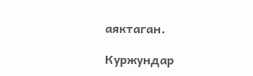аяктаган.

Куржундар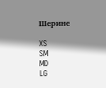Шерине

XS
SM
MD
LG